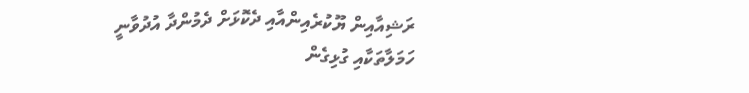ރަޝިއާއިން ޔޫކުރެއިންއާއި ދެކޮޅަށް ދެމުންދާ އުދުވާނީ ހަމަލާތަކާއި ގުޅިގެން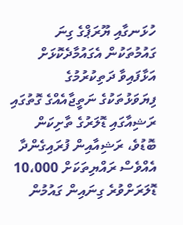ހުޅަނގާއި ޔޫރަޕްގެ ގިނަ ގައުމުތަކުން އެގައުމާދެކޮޅަށް އަޅާފައިވާ ދަތިކުރުމުގެ ފިޔަވަޅުތަކުގެ ނަތީޖާއެއްގެ ގޮތުގައި ރަޝިއާގައި ޑޮލަރުގެ ތާށިކަން ބޮޑުވެ، ރަޝިއާއިން ފުރައިގެންދާ އެއްވެސް ރައްޔިތަކަށް 10،000 ޑޮލަރަށްވުރެ ގިނައިން ގައުމުން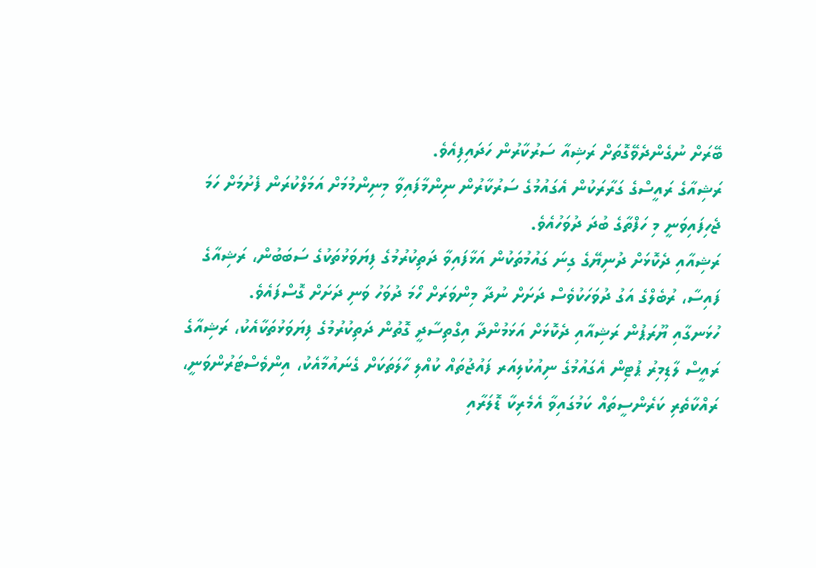ބޭރަށް ނުގެންދެވޭގޮތަށް ރަޝިއާ ސަރުކާރުން ހަދައިފިއެވެ.
ރަޝިއާގެ ރައީސްގެ ގަރާރަކުން އެގައުމުގެ ސަރުކާރުން ނިންމާފައިވާ މިނިންމުމަށް އަމަލްކުރަން ފެށުމަށް ހަމަ ޖެހިފައިވަނީ މި ހަފްތާގެ ބުދަ ދުވަހުއެވެ.
ރަޝިއާއި ދެކޮޅަށް ދުނިޔޭގެ ގިނަ ގައުމުތަކުން އަޅާފައިވާ ދަތިކުރުމުގެ ފިޔަވަޅުތަކުގެ ސަބަބުން، ރަޝިއާގެ ފައިސާ، ރުބެލްގެ އަގު ދުވަހަކުވެސް ދަށަށް ނުދާ މިންވަރަށް ހޯމަ ދުވަހު ވަނި ދަށަށް ގޮސްފައެވެ.
ހުޅަނގާއި ޔޫރަޕުން ރަޝިއާއި ދެކޮޅަށް އަޅަމުންދާ އިގްތިސާދީ ގޮތުން ދަތިކުރުމުގެ ފިޔަވަޅުތަކާއެކު، ރަޝިއާގެ ރައީސް ލާޑިމިރު ޕުޓިން އެގައުމުގެ ނިއުކުލިއަރ ފައުޖުތައް ކުއްލި ހާލަތަކަށް ގެނައުމާއެކު، އިންވެސްޓަރުންވަނީ، ރައްކާތެރި ކަރެންސީތައް ކަމުގައިވާ އެމެރިކާ ޑޮލަރާއި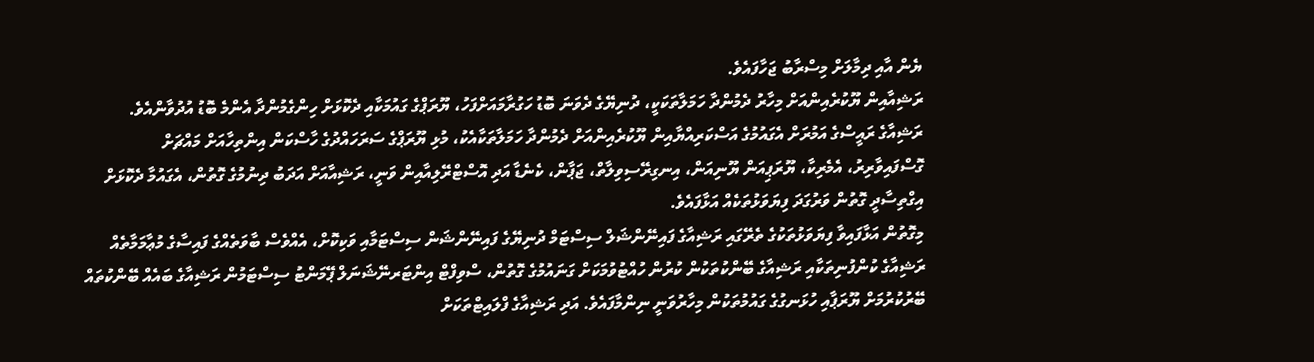ޔެން އާއި ދިމާލަށް މިސްރާބު ޖަހާފައެވެ.
ރަޝިއާއިން ޔޫކުރެއިންއަށް މިހާރު ދެމުންދާ ހަމަލާތަކަކީ، ދުނިޔޭގެ ދެވަނަ ބޮޑު ހަގުރާމައަށްފަހު، ޔޫރަޕްގެ ގައުމަކާއި ދެކޮޅަށް ހިންގެމުންދާ އެންމެ ބޮޑު އުދުވާންއެވެ.
ރަޝިއާގެ ރައީސްގެ އަމުރަށް އެގައުމުގެ އަސްކަރިއްޔާއިން ޔޫކުރެއިންއަށް ދެމުންދާ ހަމަލާތަކާއެކު، މުޅި ޔޫރަޕްގެ ސަރަހައްދުގެ ހާސްކަން އިންތިހާއަށް މައްޗަށް ގޮސްފައިވާރިރު، އެމެރިކާ، ޔޫރަޕިއަން ޔޫނިއަން، އިނގިރޭސިވިލާތް، ޖަޕާން، ކެނެޑާ އަދި އޮސްޓްރޭލިއާއިން ވަނީ، ރަޝިއާއަށް އަދަބު ދިނުމުގެ ގޮތުން، އެގައުމާ ދެކޮޅަށް އިގްތިސާދީ ގޮތުން ވަރުގަދަ ފިޔަވަޅުތަކެއް އަޅާފައެވެ.
މިގޮތުން އަޅާފައިވާ ފިޔަވަޅުތަކުގެ ތެރޭގައި ރަޝިއާގެ ފައިނޭންޝަލް ސިސްޓަމް ދުނިޔޭގެ ފައިނޭންޝަން ސިސްޓަމާއި ވަކިކޮށް، އެއްވެސް ބާވަތެއްގެ ފައިސާގެ މުޢާމަމާތެއް ރަޝިއާގެ ކުންފުނިތަކާއި ރަޝިއާގެ ބޭންކުތަކުން ކުރުން ހުއްޓުވުމަކަށް ގަނައުމުގެ ގޮތުން، ސްވިފްޓް އިންޓަރނޭޝަނަލް ޕޭމަންޓު ސިސްޓަމުން ރަޝިއާގެ ބައެއް ބޭންކުތައް ބޭރުކުރުމަށް ޔޫރަޕާއި ހުޅަނގުގެ ގައުމުތަކުން މިހާރުވަނީ ނިންމާފައެވެ. އަދި ރަޝިއާގެ ފްލައިޓްތަކަށް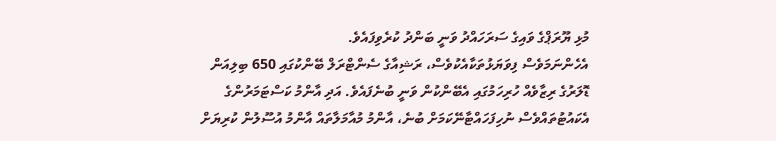މުޅި ޔޫރަޕްގެ ވައިގެ ސަރަހައްދު ވަނީ ބަންދު ކުރެވިފައެވެ.
އެހެންނަމަވެސް ފިވަޔަޅުތަކާއެކުވެސް، ރަޝިއާގެ ސެންޓްރަލް ބޭންކުގައި 650 ބިލިއަން ޑޮލަރުގެ ރިޒާވެއް ހުރިހަމުގައި އެބޭންކުން ވަނީ ބުނެފައެވެ. އަދި އާންމު ކަސްޓަމަރުންގެ އެކައުޓުތައްވެސް ނުހިފަހައްޓާނޭކަމަށް ބުނެ، އާންމު މުއާމަލާތައް އާންމު އުސޫލުން ކުރިޔަށް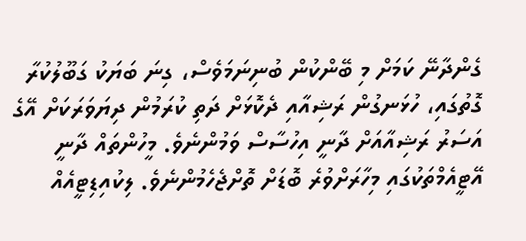ގެންދާނޭ ކަމަށް މި ބޭންކުން ބުނިނަމަވެސް، ގިނަ ބަޔަކު ގަބޫލުކުރާ ގޮތުގައި، ހުޅަނގުން ރަޝިއާއި ދެކޮޅަށް ދަތި ކުރަމުން ދިޔަވަރަކަށް އޭގެ އަސަރު ރަޝިއާއަށް ދާނީ އިހުސާސް ވަމުންނެވެ. މީހުންތައް ދާނީ އޭޓީއެމްތަކުގައި މިހާރަށްވުރެ ބޮޑަށް ތޮށްޖެހެމުންނެވެ. ލިކުއިޑިޓީއެއް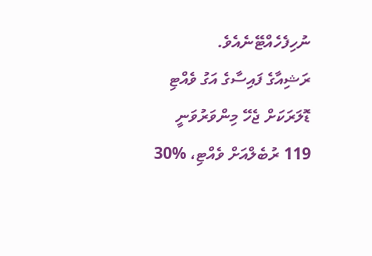ނުހިފެހެއްޓޭނެއެވެ.
ރަޝިއާގެ ފައިސާގެ އަގު ވެއްޓި ޑޮލަރަކަށް ޖެހޭ މިންވަރުވަނީ 119 ރުބެލްއަށް ވެއްޓި، %30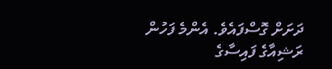ދަށަށް ގޮސްފައެވެ. އެންމެ ފަހުން ރަޝިއާގެ ފައިސާގެ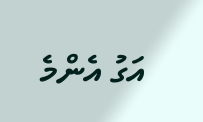އަގު އެންމެ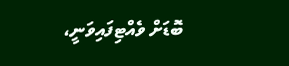ބޮޑަށް ވެއްޓިފައިވަނީ،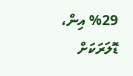%29 އިން، ޑޮލަރަކަށް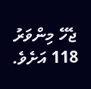ޖެހޭ މިންވަރު 118 އަށެވެ.